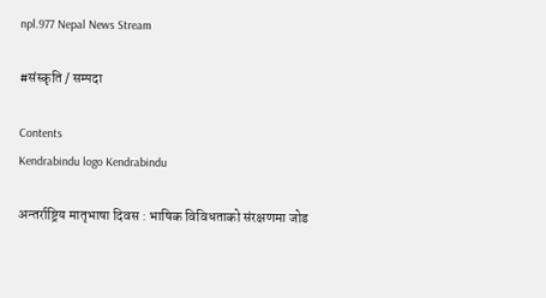npl.977 Nepal News Stream

#संस्कृति / सम्पदा

Contents
Kendrabindu logo Kendrabindu

अन्तर्राष्ट्रिय मातृभाषा दिवस : भाषिक विविधताको संरक्षणमा जोड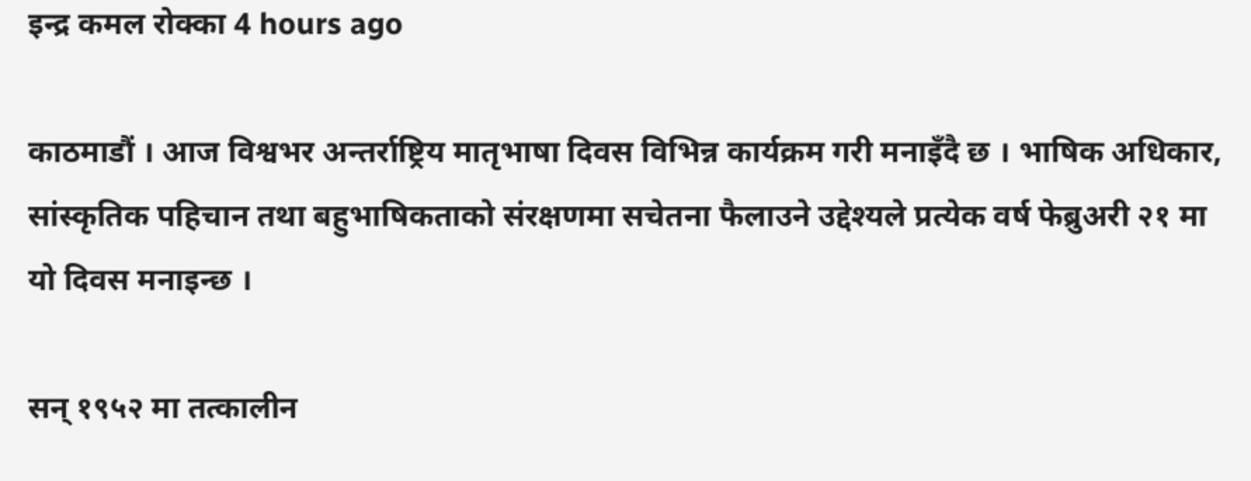इन्द्र कमल रोक्का 4 hours ago

काठमाडौं । आज विश्वभर अन्तर्राष्ट्रिय मातृभाषा दिवस विभिन्न कार्यक्रम गरी मनाइँदै छ । भाषिक अधिकार, सांस्कृतिक पहिचान तथा बहुभाषिकताको संरक्षणमा सचेतना फैलाउने उद्देश्यले प्रत्येक वर्ष फेब्रुअरी २१ मा यो दिवस मनाइन्छ ।

सन् १९५२ मा तत्कालीन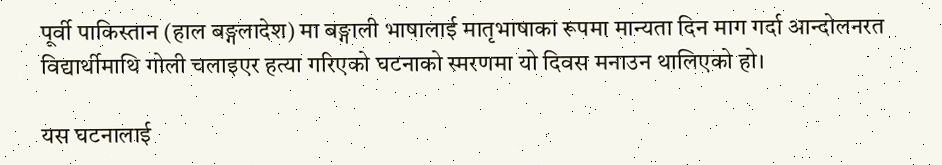पूर्वी पाकिस्तान (हाल बङ्गलादेश) मा बङ्गाली भाषालाई मातृभाषाका रूपमा मान्यता दिन माग गर्दा आन्दोलनरत विद्यार्थीमाथि गोली चलाइएर हत्या गरिएको घटनाको स्मरणमा यो दिवस मनाउन थालिएको हो।

यस घटनालाई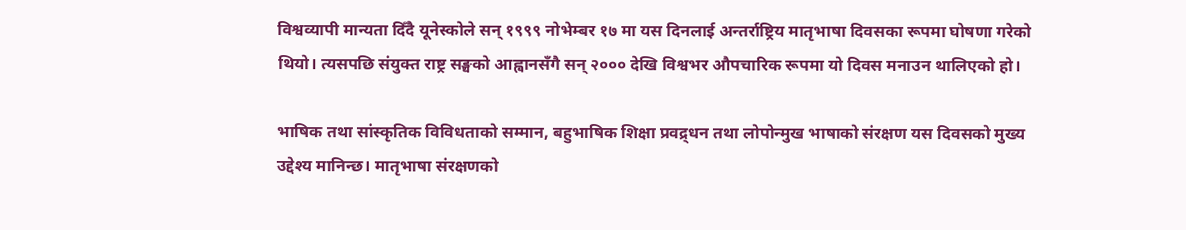विश्वव्यापी मान्यता दिँदै यूनेस्कोले सन् १९९९ नोभेम्बर १७ मा यस दिनलाई अन्तर्राष्ट्रिय मातृभाषा दिवसका रूपमा घोषणा गरेको थियो। त्यसपछि संयुक्त राष्ट्र सङ्घको आह्वानसँगै सन् २००० देखि विश्वभर औपचारिक रूपमा यो दिवस मनाउन थालिएको हो।

भाषिक तथा सांस्कृतिक विविधताको सम्मान, बहुभाषिक शिक्षा प्रवद्र्धन तथा लोपोन्मुख भाषाको संरक्षण यस दिवसको मुख्य उद्देश्य मानिन्छ। मातृभाषा संरक्षणको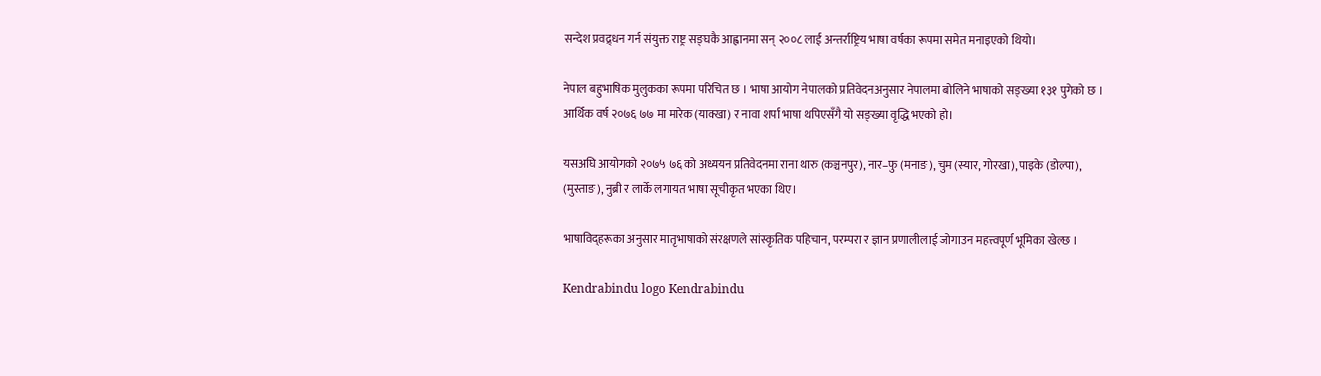सन्देश प्रवद्र्धन गर्न संयुक्त राष्ट्र सङ्घकै आह्वानमा सन् २००८ लाई अन्तर्राष्ट्रिय भाषा वर्षका रूपमा समेत मनाइएको थियो।

नेपाल बहुभाषिक मुलुकका रूपमा परिचित छ । भाषा आयोग नेपालको प्रतिवेदनअनुसार नेपालमा बोलिने भाषाको सङ्ख्या १३१ पुगेको छ । आर्थिक वर्ष २०७६ ७७ मा मारेक (याक्खा) र नावा शर्पा भाषा थपिएसँगै यो सङ्ख्या वृद्धि भएको हो।

यसअघि आयोगको २०७५ ७६ को अध्ययन प्रतिवेदनमा राना थारु (कञ्चनपुर), नार–फु (मनाङ), चुम (स्यार, गोरखा), पाइके (डोल्पा), (मुस्ताङ), नुब्री र लार्के लगायत भाषा सूचीकृत भएका थिए।

भाषाविद्हरूका अनुसार मातृभाषाको संरक्षणले सांस्कृतिक पहिचान, परम्परा र ज्ञान प्रणालीलाई जोगाउन महत्त्वपूर्ण भूमिका खेल्छ ।

Kendrabindu logo Kendrabindu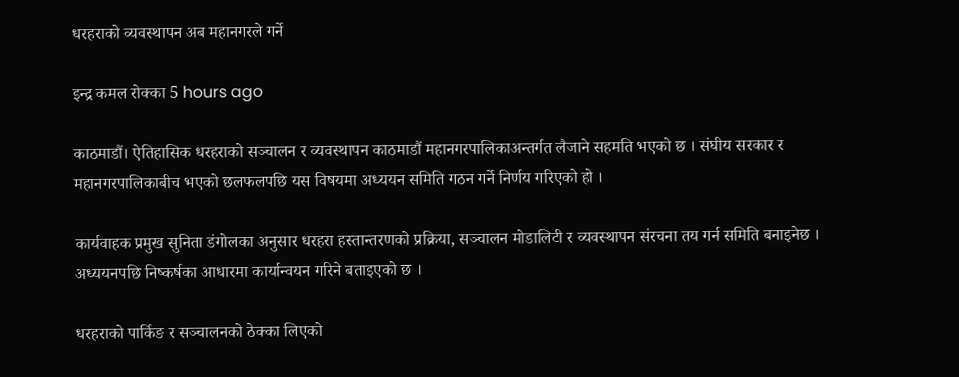धरहराको व्यवस्थापन अब महानगरले गर्ने

इन्द्र कमल रोक्का 5 hours ago

काठमाडौं। ऐतिहासिक धरहराको सञ्चालन र व्यवस्थापन काठमाडौं महानगरपालिकाअन्तर्गत लैजाने सहमति भएको छ । संघीय सरकार र महानगरपालिकाबीच भएको छलफलपछि यस विषयमा अध्ययन समिति गठन गर्ने निर्णय गरिएको हो ।

कार्यवाहक प्रमुख सुनिता डंगोलका अनुसार धरहरा हस्तान्तरणको प्रक्रिया, सञ्चालन मोडालिटी र व्यवस्थापन संरचना तय गर्न समिति बनाइनेछ । अध्ययनपछि निष्कर्षका आधारमा कार्यान्वयन गरिने बताइएको छ ।

धरहराको पार्किङ र सञ्चालनको ठेक्का लिएको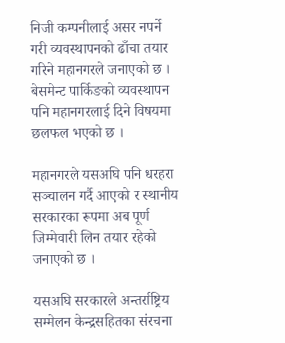निजी कम्पनीलाई असर नपर्ने गरी व्यवस्थापनको ढाँचा तयार गरिने महानगरले जनाएको छ । बेसमेन्ट पार्किङको व्यवस्थापन पनि महानगरलाई दिने विषयमा छलफल भएको छ ।

महानगरले यसअघि पनि धरहरा सञ्चालन गर्दै आएको र स्थानीय सरकारका रूपमा अब पूर्ण जिम्मेवारी लिन तयार रहेको जनाएको छ ।

यसअघि सरकारले अन्तर्राष्ट्रिय सम्मेलन केन्द्रसहितका संरचना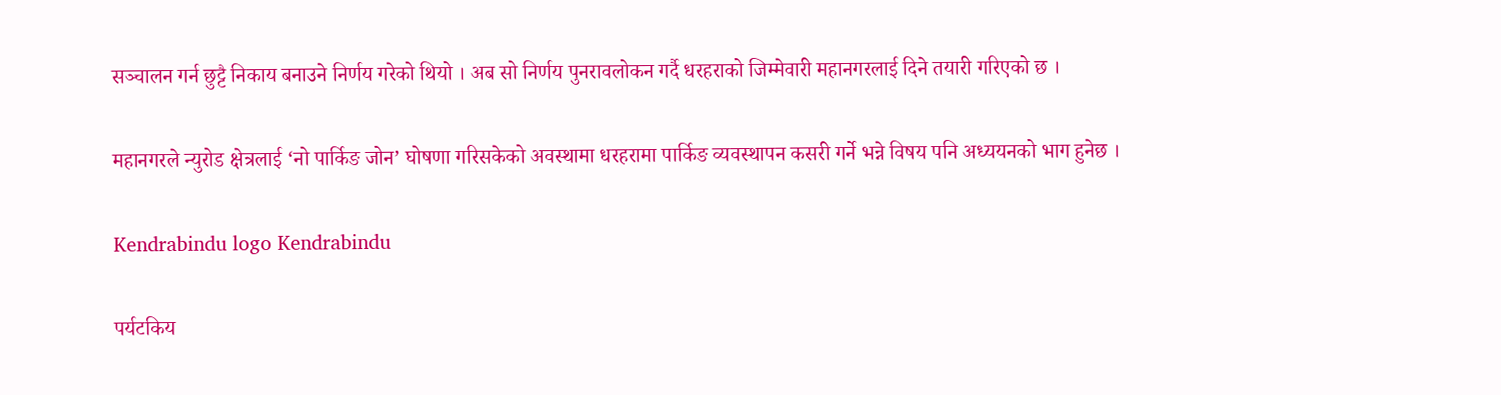सञ्चालन गर्न छुट्टै निकाय बनाउने निर्णय गरेको थियो । अब सो निर्णय पुनरावलोकन गर्दै धरहराको जिम्मेवारी महानगरलाई दिने तयारी गरिएको छ ।

महानगरले न्युरोड क्षेत्रलाई ‘नो पार्किङ जोन’ घोषणा गरिसकेको अवस्थामा धरहरामा पार्किङ व्यवस्थापन कसरी गर्ने भन्ने विषय पनि अध्ययनको भाग हुनेछ ।

Kendrabindu logo Kendrabindu

पर्यटकिय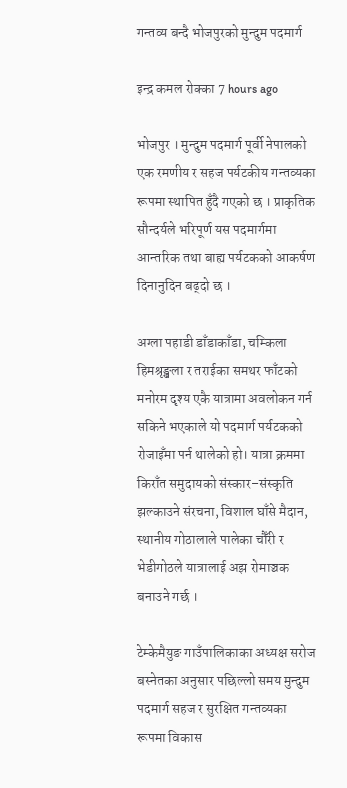गन्तव्य बन्दै भोजपुरको मुन्दुम पदमार्ग

इन्द्र कमल रोक्का 7 hours ago

भोजपुर । मुन्दुम पदमार्ग पूर्वी नेपालको एक रमणीय र सहज पर्यटकीय गन्तव्यका रूपमा स्थापित हुँदै गएको छ । प्राकृतिक सौन्दर्यले भरिपूर्ण यस पदमार्गमा आन्तरिक तथा बाह्य पर्यटकको आकर्षण दिनानुदिन बढ्दो छ ।

अग्ला पहाडी डाँडाकाँडा, चम्किला हिमश्रृङ्खला र तराईका समथर फाँटको मनोरम दृश्य एकै यात्रामा अवलोकन गर्न सकिने भएकाले यो पदमार्ग पर्यटकको रोजाइँमा पर्न थालेको हो। यात्रा क्रममा किराँत समुदायको संस्कार–संस्कृति झल्काउने संरचना, विशाल घाँसे मैदान, स्थानीय गोठालाले पालेका चौँरी र भेडीगोठले यात्रालाई अझ रोमाञ्चक बनाउने गर्छ ।

टेम्केमैयुङ गाउँपालिकाका अध्यक्ष सरोज बस्नेतका अनुसार पछिल्लो समय मुन्दुम पदमार्ग सहज र सुरक्षित गन्तव्यका रूपमा विकास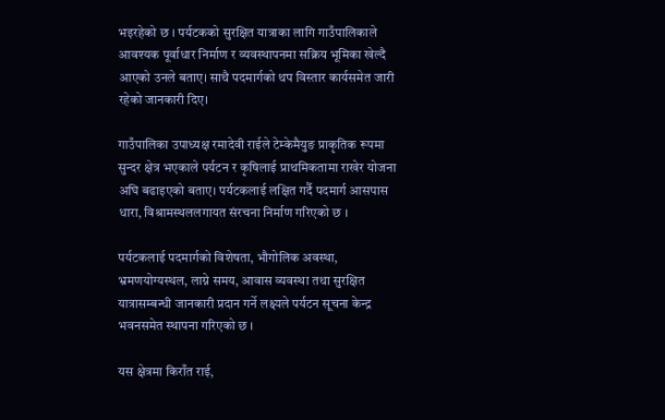भइरहेको छ । पर्यटकको सुरक्षित यात्राका लागि गाउँपालिकाले आवश्यक पूर्वाधार निर्माण र व्यवस्थापनमा सक्रिय भूमिका खेल्दै आएको उनले बताए। साथै पदमार्गको थप विस्तार कार्यसमेत जारी रहेको जानकारी दिए।

गाउँपालिका उपाध्यक्ष रमादेवी राईले टेम्केमैयुङ प्राकृतिक रूपमा सुन्दर क्षेत्र भएकाले पर्यटन र कृषिलाई प्राथमिकतामा राखेर योजना अघि बढाइएको बताए। पर्यटकलाई लक्षित गर्दै पदमार्ग आसपास धारा, विश्रामस्थललगायत संरचना निर्माण गरिएको छ ।

पर्यटकलाई पदमार्गको विशेषता, भौगोलिक अवस्था, भ्रमणयोग्यस्थल, लाग्ने समय, आवास व्यवस्था तथा सुरक्षित यात्रासम्बन्धी जानकारी प्रदान गर्ने लक्ष्यले पर्यटन सूचना केन्द्र भवनसमेत स्थापना गरिएको छ ।

यस क्षेत्रमा किराँत राई,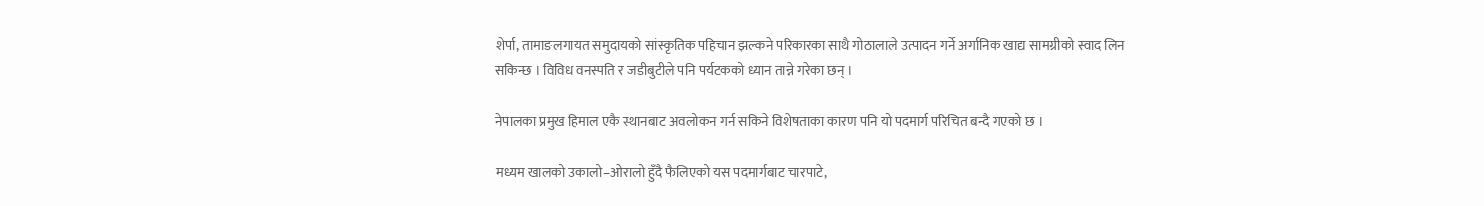शेर्पा, तामाङलगायत समुदायको सांस्कृतिक पहिचान झल्कने परिकारका साथै गोठालाले उत्पादन गर्ने अर्गानिक खाद्य सामग्रीको स्वाद लिन सकिन्छ । विविध वनस्पति र जडीबुटीले पनि पर्यटकको ध्यान तान्ने गरेका छन् ।

नेपालका प्रमुख हिमाल एकै स्थानबाट अवलोकन गर्न सकिने विशेषताका कारण पनि यो पदमार्ग परिचित बन्दै गएको छ ।

मध्यम खालको उकालो–ओरालो हुँदै फैलिएको यस पदमार्गबाट चारपाटे,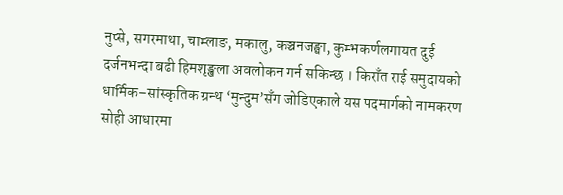नुप्से, सगरमाथा, चाम्लाङ, मकालु, कञ्चनजङ्घा, कुम्भकर्णलगायत दुई दर्जनभन्दा बढी हिमशृङ्खला अवलोकन गर्न सकिन्छ । किराँत राई समुदायको धार्मिक–सांस्कृतिक ग्रन्थ ‘मुन्दुम’सँग जोडिएकाले यस पदमार्गको नामकरण सोही आधारमा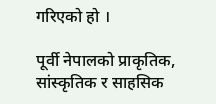गरिएको हो ।

पूर्वी नेपालको प्राकृतिक, सांस्कृतिक र साहसिक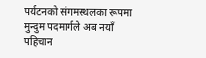पर्यटनको संगमस्थलका रूपमा मुन्दुम पदमार्गले अब नयाँ पहिचान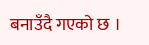बनाउँदै गएको छ ।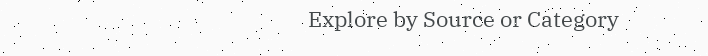Explore by Source or Category